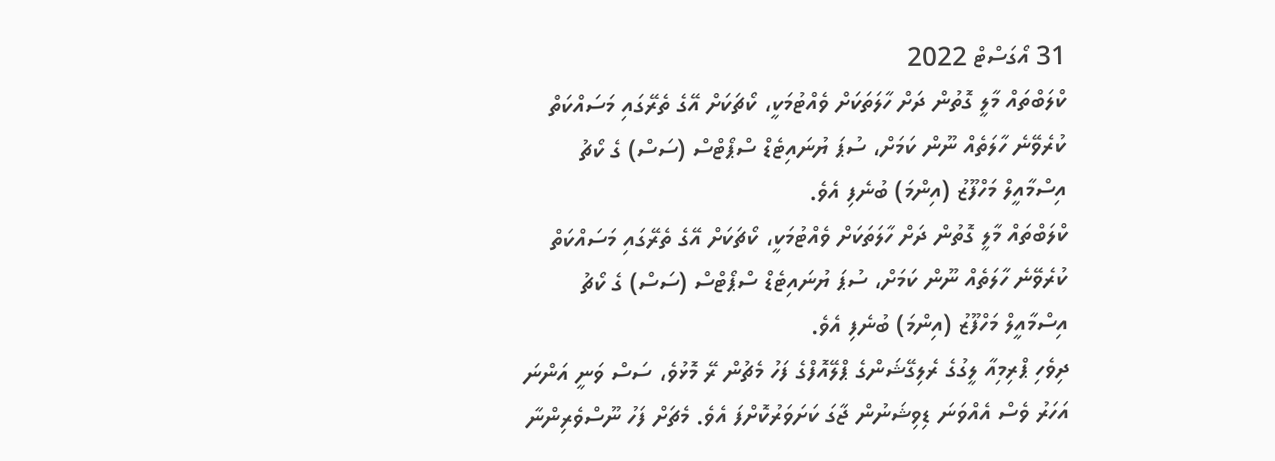31 އޯގަސްޓް 2022
ކްލަބްތައް މާލީ ގޮތުން ދަށް ހާލަތަކަށް ވެއްޓުމަކީ، ކޯޗަކަށް އޭގެ ތެރޭގައި މަސައްކަތް ކުރެވޭނެ ހާލަތެއް ނޫން ކަމަށް، ސުޕަ ޔުނައިޓެޑް ސްޕޯޓްސް (ސަސް) ގެ ކޯޗު އިސްމާއީލް މަހްފޫޒު (އިންމަ) ބުނެފި އެވެ.
ކްލަބްތައް މާލީ ގޮތުން ދަށް ހާލަތަކަށް ވެއްޓުމަކީ، ކޯޗަކަށް އޭގެ ތެރޭގައި މަސައްކަތް ކުރެވޭނެ ހާލަތެއް ނޫން ކަމަށް، ސުޕަ ޔުނައިޓެޑް ސްޕޯޓްސް (ސަސް) ގެ ކޯޗު އިސްމާއީލް މަހްފޫޒު (އިންމަ) ބުނެފި އެވެ.
ދިވެހި ޕްރިމިއާ ލީގުގެ ރެލިގޭޝަންގެ ޕްލޭއޮފްގެ ފަހު މެޗުން ރޭ މޮޅުވެ، ސަސް ވަނީ އަންނަ އަހަރު ވެސް އެއްވަނަ ޑިވިޝަނުން ޖާގަ ކަށަވަރުކޮށްފަ އެވެ. މެޗަށް ފަހު ނޫސްވެރިންނާ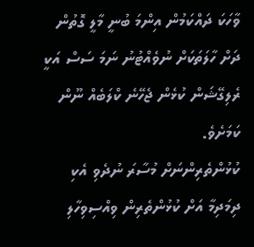ވާހަކަ ދައްކަމުން އިންމަ ބުނީ މާލީ ގޮތުން ދަށް ހާލަތަކަށް ނުވެއްޓުނު ނަމަ ސަސް އަކީ ރެލިގޭޝަން ކުޅެން ޖެހޭނެ ކްލަބެއް ނޫން ކަމަށެވެ.
ކުޅުންތެރިންނަށް މުސާރަ ނުދެވި އެކި ދިމަދިމާ އަށް ކުޅުންތެރިން ވިއްސިވިހާލި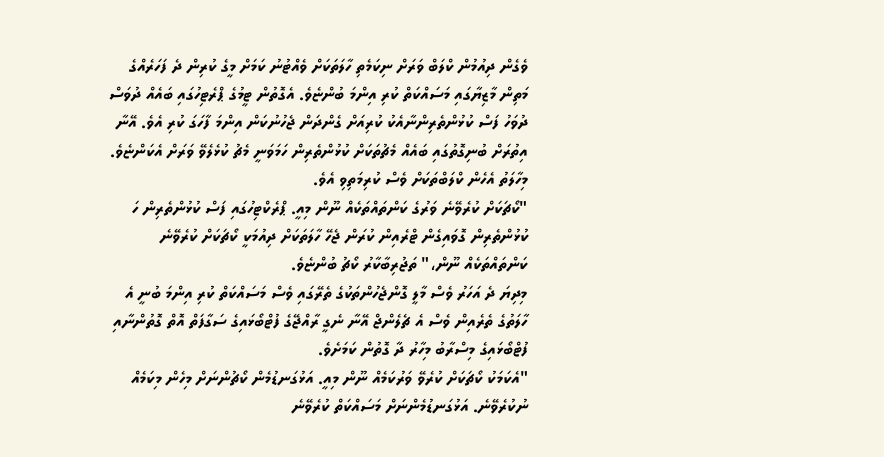ވެގެން ދިއުމުން ކްލަބް ވަރަށް ނިކަމެތި ހާލަތަކަށް ވެއްޓުނު ކަމަށް މީގެ ކުރިން ދެ ފަހަރެއްގެ މަތިން މާޒިޔާގައި މަސައްކަތް ކުރި އިންމަ ބުންޏެވެ. އެގޮތުން ޓީމުގެ ޕްރެޓިހުގައި ބައެއް ދުވަސް ދުވަހު ފަސް ކުޅުންތެރިންނާއެކު ކުރިއަށް ގެންދަން ޖެހުނުކަން އިންމަ ފާހަގަ ކުރި އެވެ. އޭނާ އިތުރަށް ބުނިގޮތުގައި ބައެއް މެޗުތަކަށް ކުޅުންތެރިން ހަމަވަނީ މެޗު ކުޅެލެވޭ ވަރަށް އެކަންޏެވެ.
މިހާލަތު އެހެން ކްލަބްތަކަށް ވެސް ކުރިމަތިވި އެވެ.
"ކޯޗަކަށް ކުރެވޭނެ ވަރުގެ ކަންތައްތަކެއް ނޫން މިއީ. ޕްރެކްޓިހުގައި ފަސް ކުޅުންތެރިން ހަ ކުޅުންތެރިން ގޮވައިގެން ޓްރެއިން ކުރަން ޖެހޭ ހާލަތަކަށް ދިއުމަކީ ކޯޗަކަށް ކުރެވޭނެ ކަންތައްތަކެއް ނޫން،" ތަޖުރިބާކާރު ކޯޗު ބުންޏެވެ.
މިދިޔަ ދެ އަހަރު ވެސް މާލީ ގޮންޖެހުންތަކުގެ ތެރޭގައި ވެސް މަސައްކަތް ކުރި އިންމަ ބުނީ އެ ހާލަތުގެ ތެރެއިން ވެސް އެ ޗެލެންޖް އޭނާ ނެގީ ރާއްޖޭގެ ފުޓްބޯޅައިގެ ސަގާފަތް އޮތް ގޮތުންނާއި ފުޓްބޯޅައިގެ މިސްރާބު މިހާރު ދާ ގޮތުން ކަމަށެވެ.
"އެކަމަކު ކޯޗަކަށް ކުރެވޭ ވަރުކަމެއް ނޫން މިއީ. އަޅުގަނޑުމެން ކޯޗުންނަށް މިހެން މިކަމެއް ނުކުރެވޭނެ. އަޅުގަނޑުމެންނަށް މަސައްކަތް ކުރެވޭނެ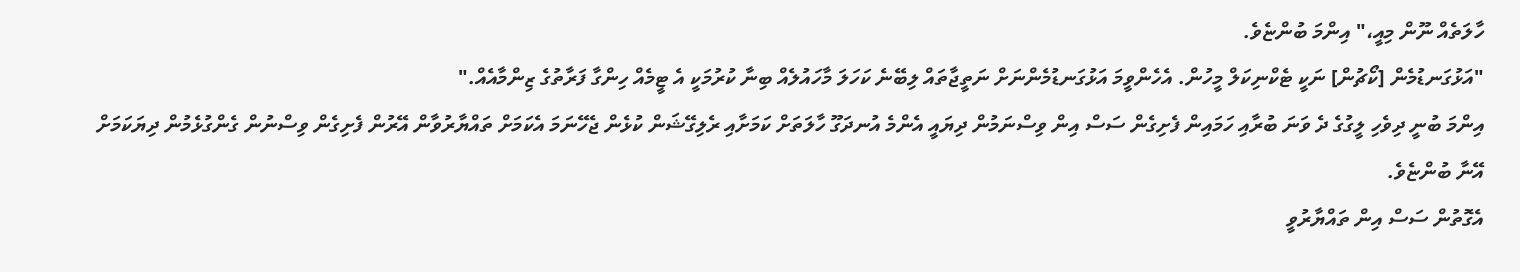ހާލަތެއް ނޫން މިއީ،" އިންމަ ބުންޏެވެ.
"އަޅުގަނޑުމެން [ކޯޗުން] ނަކީ ޓެކްނިކަލް މީހުން. އެހެންވީމަ އަޅުގަނޑުމެންނަށް ނަތީޖާތައް ލިބޭނެ ކަހަލަ މާހައުލެއް ބިނާ ކުރުމަކީ އެ ޓީމެއް ހިންގާ ފަރާތުގެ ޒިންމާއެއް."
އިންމަ ބުނީ ދިވެހި ލީގުގެ ދެ ވަނަ ބުރާއި ހަމައިން ފެށިގެން ސަސް އިން ވިސްނަމުން ދިޔައީ އެންމެ އުނދަގޫ ހާލަތަށް ކަމަށާއި ރެލިގޭޝަން ކުޅެން ޖެހޭނަމަ އެކަމަށް ތައްޔާރުވާން އޭރުން ފެށިގެން ވިސްނުން ގެންގުޅެމުން ދިޔަކަމަށް އޭނާ ބުންޏެވެ.
އެގޮތުން ސަސް އިން ތައްޔާރުވީ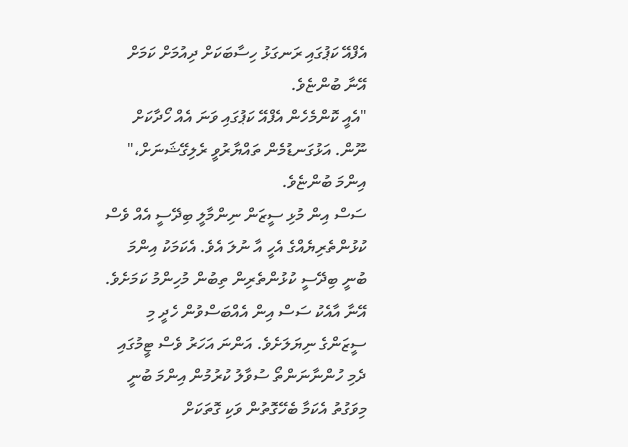އެފްއޭ ކަޕުގައި ރަނގަޅު ހިސާބަކަށް ދިއުމަށް ކަމަށް އޭނާ ބުންޏެވެ.
"އެއީ ކޮންމެހެން އެފްއޭ ކަޕުގައި ވަނަ އެއް ހޯދާކަށް ނޫން. އަޅުގަނޑުމެން ތައްޔާރުވީ ރެލިގޭޝަނަށް،" އިންމަ ބުންޏެވެ.
ސަސް އިން މުޅި ސީޒަން ނިންމާލީ ބިދޭސީ އެއް ވެސް ކުޅުންތެރިޔެއްގެ އެހީ އާ ނުލަ އެވެ. އެކަމަކު އިންމަ ބުނީ ބިދޭސީ ކުޅުންތެރިން ތިބުން މުހިންމު ކަމަށެވެ.
އޭނާ އާއެކު ސަސް އިން އެއްބަސްވުން ހެދީ މި ސީޒަންގެ ނިޔަލަށެވެ. އަންނަ އަހަރު ވެސް ޓީމުގައި ދެމި ހުންނާނަންތޯ ސުވާލު ކުރުމުން އިންމަ ބުނީ މިވަގުތު އެކަމާ ބެހޭގޮތުން ވަކި ގޮތަކަށް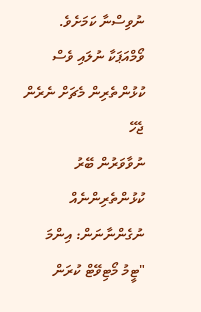ނުވިސްނާ ކަމަށެވެ.
ވޯމްއަޕަކާ ނުލައި ވެސް ކުޅުންތެރިން މެޗަށް ނެރެން ޖެހޭ
ނުވާވަރުން ބޭރު ކުޅުންތެރިންނެއް ނުގެންނާނަން: އިންމަ
"ޓީމު މޯޓިވޭޓް ކުރަން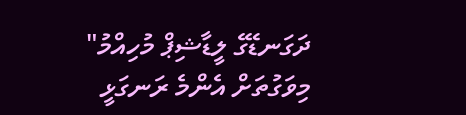ދަގަނޑޭގެ ލީޑާޝިޕް މުހިއްމު"
މިވަގުތަށް އެންމެ ރަނގަޅީ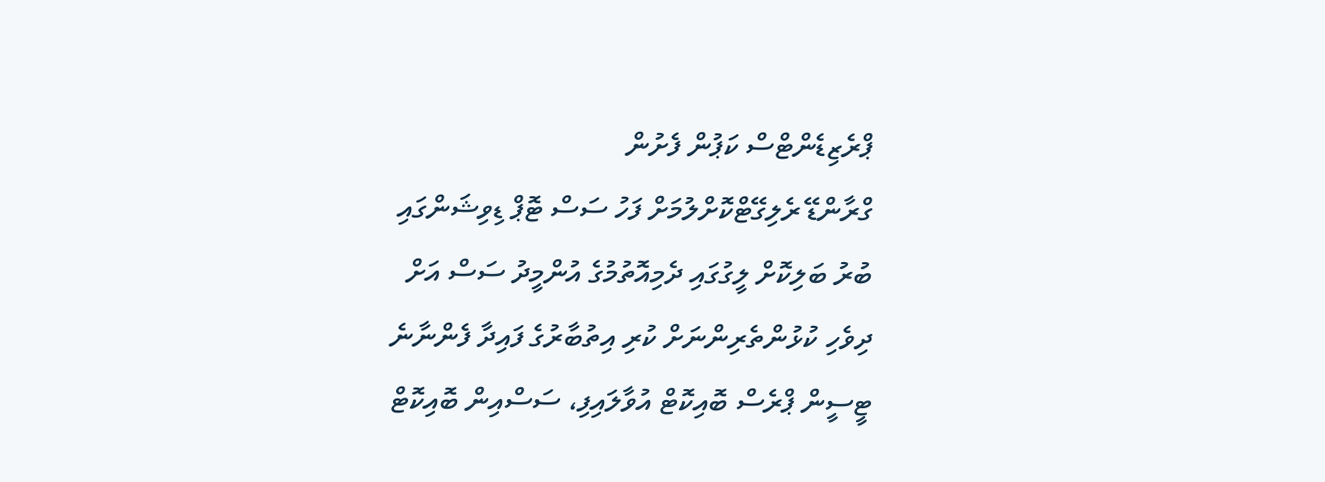ޕްރެޒިޑެންޓްސް ކަޕުން ފެށުން
ގްރާންޑޭ ރެލިގޭޓްކޮށްލުމަށް ފަހު ސަސް ޓޮޕް ޑިވިޝަންގައި
ބުރު ބަލިކޮށް ލީގުގައި ދެމިއޮތުމުގެ އުންމީދު ސަސް އަށް
ދިވެހި ކުޅުންތެރިންނަށް ކުރި އިތުބާރުގެ ފައިދާ ފެންނާނެ
ޓީސީން ޕްރެސް ބޮއިކޮޓް އުވާލައިފި، ސަސްއިން ބޮއިކޮޓް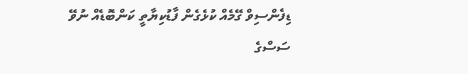ޑިފެންސިވް ގޭމެއް ކުޅެގެން ފާޑުކިޔާތީ ކަންބޮޑެއް ނުވޭ
ސަސްގެ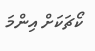ކޯޗަކަށް އިންމަ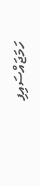ހަމަޖައްސައިފި